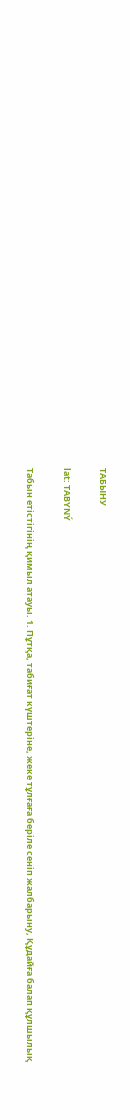ТАБЫНУ

lat: TABYNÝ

Табын етістігінің қимыл атауы. 1. Пұтқа, табиғат күштеріне, жеке тұлғаға беріле сеніп жалбарыну, Құдайға балап құлшылық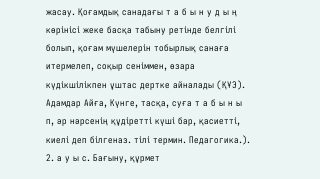жасау. Қоғамдық санадағы т а б ы н у д ы ң көрінісі жеке басқа табыну ретінде белгілі болып, қоғам мүшелерін тобырлық санаға итермелеп, соқыр сеніммен, өзара күдікшілікпен ұштас дертке айналады (ҚҰЭ). Адамдар Айға, Күнге, тасқа, суға т а б ы н ы п, әр нәрсенің құдіретті күші бар, қасиетті, киелі деп білгеназ. тілі термин. Педагогика.). 2. а у ы с. Бағыну, құрмет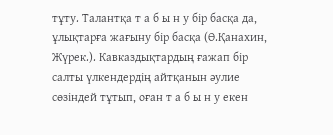тұту. Талантқа т а б ы н у бір басқа да, ұлықтарға жағыну бір басқа (Ө.Қанахин, Жүрек.). Кавказдықтардың ғажап бір салты үлкендердің айтқанын әулие сөзіндей тұтып, оған т а б ы н у екен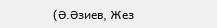(Ә.Әзиев, Жез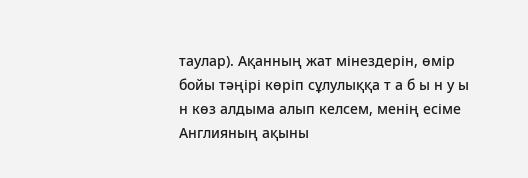таулар). Ақанның жат мінездерін, өмір бойы тәңірі көріп сұлулыққа т а б ы н у ы н көз алдыма алып келсем, менің есіме Англияның ақыны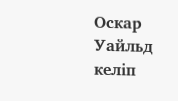Оскар Уайльд келіп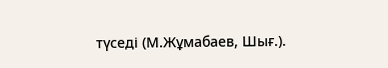түседі (М.Жұмабаев, Шығ.).